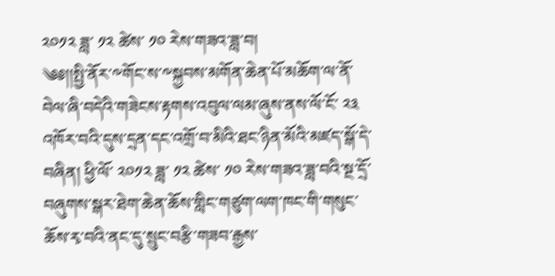༢༠༡༢ ཟླ་ ༡༢ ཚེས་ ༡༠ རེས་གཟའ་ཟླ་བ།
༄༅།།སྤྱི་ནོར་༸གོང་ས་༸སྐྱབས་མགོན་ཆེན་པོ་མཆོག་ལ་ནོ་བེལ་ཞི་བདེའི་གཟེངས་རྟགས་འབུལ་ལམ་ཞུས་ནས་ལོ་ངོ་ ༢༣ འཁོར་བའི་དུས་དྲན་དང་འགྲོ་བ་མིའི་ཐང་ཉིན་མོའི་མཛད་སྒོ་དེ་བཞིན། ཕྱི་ལོ་ ༢༠༡༢ ཟླ་ ༡༢ ཚེས་ ༡༠ རེས་གཟའ་ཟླ་བའི་སྔ་དྲོ་བཞུགས་སྒར་ཐེག་ཆེན་ཆོས་གླིང་གཙུག་ལག་ཁང་གི་གསུང་ཆོས་རྭ་བའི་ནང་དུ་སྲུང་བརྩི་གཟབ་རྒྱས་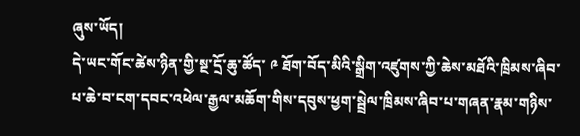ཞུས་ཡོད།
དེ་ཡང་གོང་ཚེས་ཉིན་གྱི་སྔ་དྲོ་ཆུ་ཚོད་ ༩ ཐོག་བོད་མིའི་སྒྲིག་འཛུགས་ཀྱི་ཆེས་མཐོའི་ཁྲིམས་ཞིབ་པ་ཆེ་བ་ངག་དབང་འཕེལ་རྒྱལ་མཆོག་གིས་དབུས་ཕྱག་སྦྲེལ་ཁྲིམས་ཞིབ་པ་གཞན་རྣམ་གཉིས་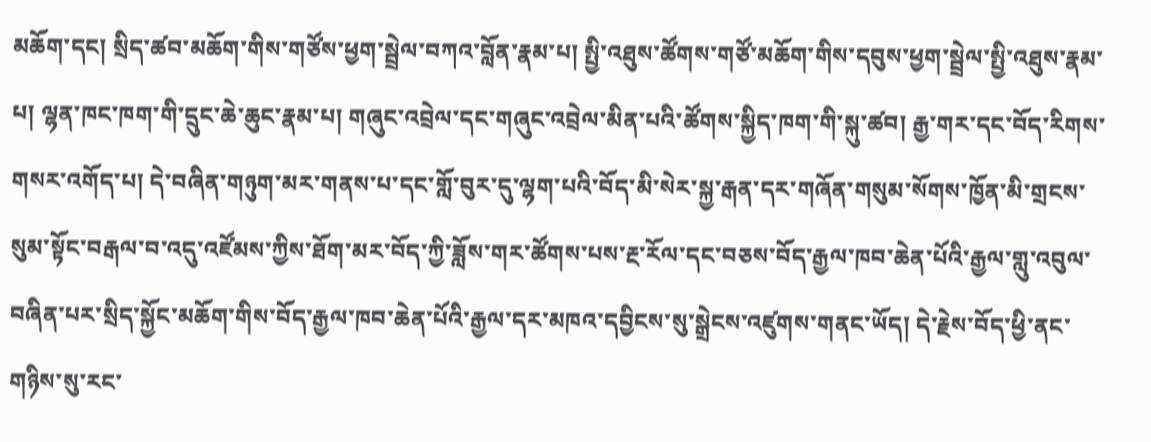མཆོག་དང། སྲིད་ཚབ་མཆོག་གིས་གཙོས་ཕྱག་སྦྲེལ་བཀའ་བློན་རྣམ་པ། སྤྱི་འཐུས་ཚོགས་གཙོ་མཆོག་གིས་དབུས་ཕྱག་སྦྲེལ་སྤྱི་འཐུས་རྣམ་པ། ལྷན་ཁང་ཁག་གི་དྲུང་ཆེ་ཆུང་རྣམ་པ། གཞུང་འབྲེལ་དང་གཞུང་འབྲེལ་མིན་པའི་ཚོགས་སྐྱིད་ཁག་གི་སྐུ་ཚབ། རྒྱ་གར་དང་བོད་རིགས་གསར་འགོད་པ། དེ་བཞིན་གཉུག་མར་གནས་པ་དང་གློ་བུར་དུ་ལྷག་པའི་བོད་མི་སེར་སྐྱ་རྒན་དར་གཞོན་གསུམ་སོགས་ཁྱོན་མི་གྲངས་སུམ་སྟོང་བརྒལ་བ་འདུ་འཛོམས་ཀྱིས་ཐོག་མར་བོད་ཀྱི་ཟློས་གར་ཚོགས་པས་རྔ་རོལ་དང་བཅས་བོད་རྒྱལ་ཁབ་ཆེན་པོའི་རྒྱལ་གླུ་འབུལ་བཞིན་པར་སྲིད་སྐྱོང་མཆོག་གིས་བོད་རྒྱལ་ཁབ་ཆེན་པོའི་རྒྱལ་དར་མཁའ་དབྱིངས་སུ་སྒྲེངས་འཛུགས་གནང་ཡོད། དེ་རྗེས་བོད་ཕྱི་ནང་གཉིས་སུ་རང་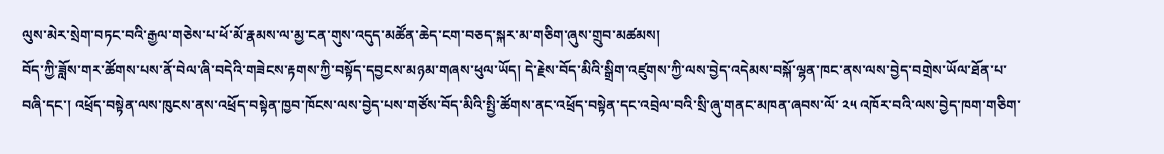ལུས་མེར་སྲེག་བཏང་བའི་རྒྱལ་གཅེས་པ་ཕོ་མོ་རྣམས་ལ་མྱ་ངན་གུས་འདུད་མཚོན་ཆེད་ངག་བཅད་སྐར་མ་གཅིག་ཞུས་གྲུབ་མཚམས།
བོད་ཀྱི་ཟློས་གར་ཚོགས་པས་ནོ་བེལ་ཞི་བདེའི་གཟེངས་རྟགས་ཀྱི་བསྟོད་དབྱངས་མཉམ་གཞས་ཕུལ་ཡོད། དེ་རྗེས་བོད་མིའི་སྒྲིག་འཛུགས་ཀྱི་ལས་བྱེད་འདེམས་བསྐོ་ལྷན་ཁང་ནས་ལས་བྱེད་བགྲེས་ཡོལ་ཐོན་པ་བཞི་དང་། འཕྲོད་བསྟེན་ལས་ཁུངས་ནས་འཕྲོད་བསྟེན་ཁྱབ་ཁོངས་ལས་བྱེད་པས་གཙོས་བོད་མིའི་སྤྱི་ཚོགས་ནང་འཕྲོད་བསྟེན་དང་འབྲེལ་བའི་སྲི་ཞུ་གནང་མཁན་ཞབས་ལོ་ ༢༥ འཁོར་བའི་ལས་བྱེད་ཁག་གཅིག་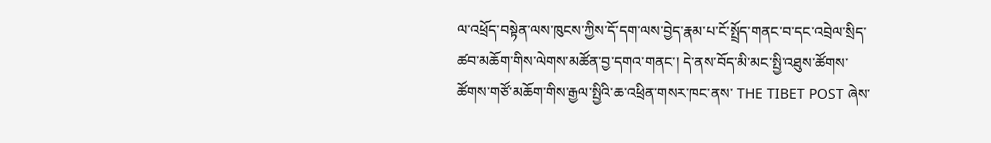ལ་འཕྲོད་བསྟེན་ལས་ཁུངས་ཀྱིས་དོ་དག་ལས་བྱེད་རྣམ་པ་ངོ་སྤྲོད་གནང་བ་དང་འབྲེལ་སྲིད་ཚབ་མཆོག་གིས་ལེགས་མཚོན་བྱ་དགའ་གནང་། དེ་ནས་བོད་མི་མང་སྤྱི་འཐུས་ཚོགས་ཚོགས་གཙོ་མཆོག་གིས་རྒྱལ་སྤྱིའི་ཆ་འཕྲིན་གསར་ཁང་ནས་ THE TIBET POST ཞེས་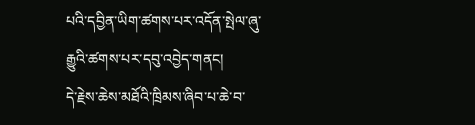པའི་དབྱིན་ཡིག་ཚགས་པར་འདོན་སྤེལ་ཞུ་རྒྱུའི་ཚགས་པར་དབུ་འབྱེད་གནང།
དེ་རྗེས་ཆེས་མཐོའི་ཁྲིམས་ཞིབ་པ་ཆེ་བ་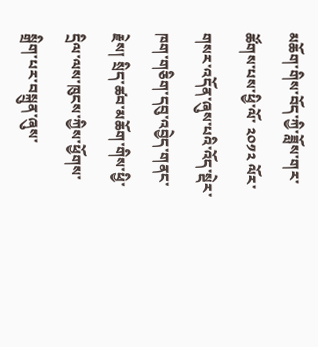མཆོག་གིས་བོད་ཀྱི་ཟློས་གར་ཚོགས་པས་ཕྱི་ལོ་ ༢༠༡༢ ལོར་གསར་འདོན་ཞུས་པའི་འོད་སྡེར་ཁག་གཅིག་དབུ་འབྱེད་གནང་རྗེས། སྲིད་ཚབ་མཆོག་གིས་ཕྱི་དྲིལ་ལས་ཁུངས་ཀྱིས་ཕྱོགས་སྒྲིག་པར་བསྐྲུན་ཞུས་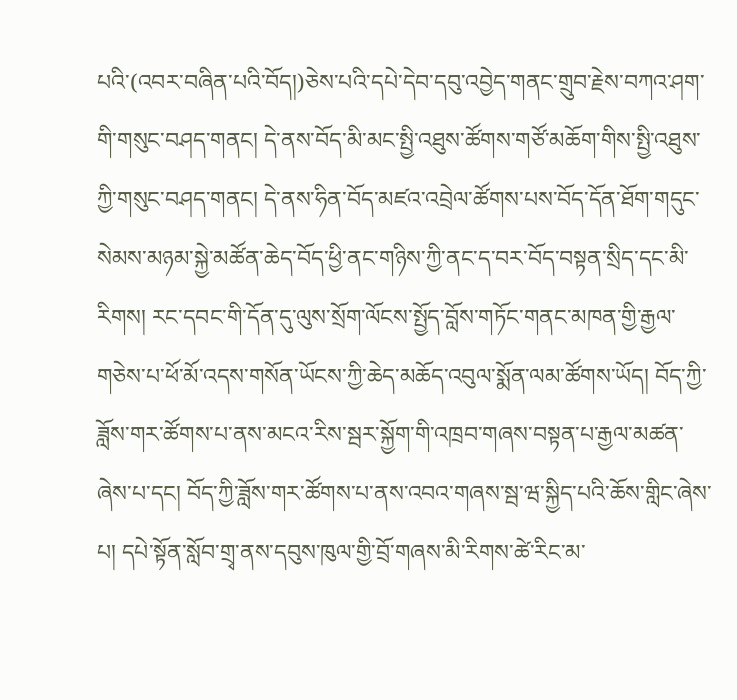པའི་(འབར་བཞིན་པའི་བོད།)ཅེས་པའི་དཔེ་དེབ་དབུ་འབྱེད་གནང་གྲུབ་རྗེས་བཀའ་ཤག་གི་གསུང་བཤད་གནང། དེ་ནས་བོད་མི་མང་སྤྱི་འཐུས་ཚོགས་གཙོ་མཆོག་གིས་སྤྱི་འཐུས་ཀྱི་གསུང་བཤད་གནང། དེ་ནས་ཧིན་བོད་མཛའ་འབྲེལ་ཚོགས་པས་བོད་དོན་ཐོག་གདུང་སེམས་མཉམ་སྐྱེ་མཚོན་ཆེད་བོད་ཕྱི་ནང་གཉིས་ཀྱི་ནང་ད་བར་བོད་བསྟན་སྲིད་དང་མི་རིགས། རང་དབང་གི་དོན་དུ་ལུས་སྲོག་ལོངས་སྤྱོད་བློས་གཏོང་གནང་མཁན་གྱི་རྒྱལ་གཅེས་པ་ཕོ་མོ་འདས་གསོན་ཡོངས་ཀྱི་ཆེད་མཆོད་འབུལ་སྨོན་ལམ་ཚོགས་ཡོད། བོད་ཀྱི་ཟློས་གར་ཚོགས་པ་ནས་མངའ་རིས་སྦར་སྐྱོག་གི་འཁྲབ་གཞས་བསྟན་པ་རྒྱལ་མཚན་ཞེས་པ་དང། བོད་ཀྱི་ཟློས་གར་ཚོགས་པ་ནས་འབའ་གཞས་སྦ་ཝ་སྐྱིད་པའི་ཆོས་གླིང་ཞེས་པ། དཔེ་སྟོན་སློབ་གྲྭ་ནས་དབུས་ཁུལ་གྱི་བྲོ་གཞས་མི་རིགས་ཚེ་རིང་མ་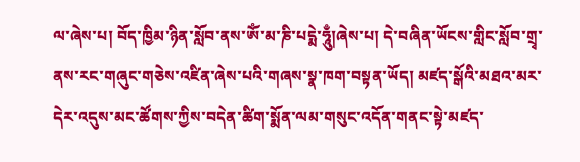ལ་ཞེས་པ། བོད་ཁྱིམ་ཉིན་སློབ་ནས་ཨོཾ་མ་ཎི་པདྨེ་ཧཱུྃ།ཞེས་པ། དེ་བཞིན་ཡོངས་གླིང་སློབ་གྲྭ་ནས་རང་གཞུང་གཅེས་འཛིན་ཞེས་པའི་གཞས་སྣ་ཁག་བསྟན་ཡོད། མཛད་སྒོའི་མཐའ་མར་དེར་འདུས་མང་ཚོགས་ཀྱིས་བདེན་ཚིག་སྨོན་ལམ་གསུང་འདོན་གནང་སྟེ་མཛད་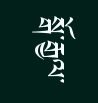སྒོ་རྒྱལ་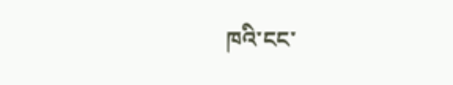ཁའི་ངང་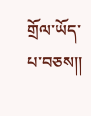གྲོལ་ཡོད་པ་བཅས།།